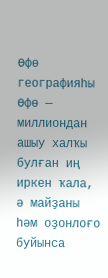Өфө географияһы
Өфө — миллиондан ашыу халҡы булған иң иркен ҡала, ә майҙаны һәм оҙонлоғо буйынса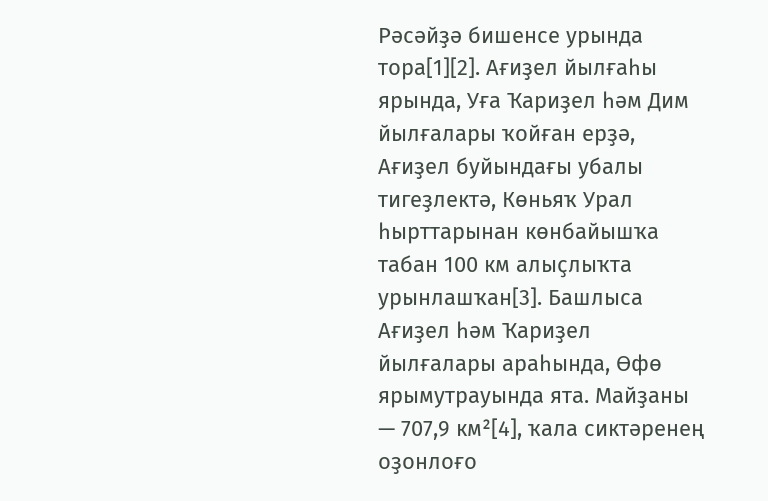Рәсәйҙә бишенсе урында тора[1][2]. Ағиҙел йылғаһы ярында, Уға Ҡариҙел һәм Дим йылғалары ҡойған ерҙә, Ағиҙел буйындағы убалы тигеҙлектә, Көньяҡ Урал һырттарынан көнбайышҡа табан 100 км алыҫлыҡта урынлашҡан[3]. Башлыса Ағиҙел һәм Ҡариҙел йылғалары араһында, Өфө ярымутрауында ята. Майҙаны — 707,9 км²[4], ҡала сиктәренең оҙонлоғо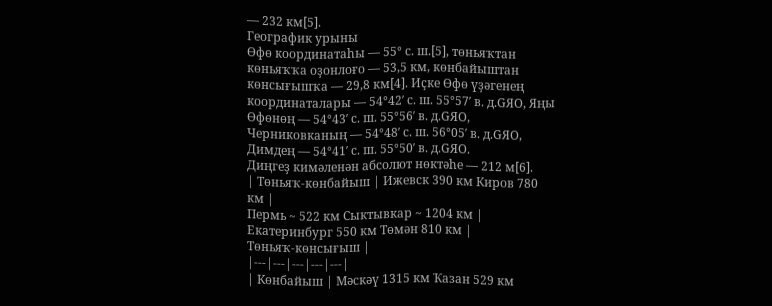— 232 км[5].
Географик урыны
Өфө координатаһы — 55° с. ш.[5], төньяҡтан көньяҡҡа оҙонлоғо — 53,5 км, көнбайыштан көнсығышҡа — 29,8 км[4]. Иҫке Өфө үҙәгенең координаталары — 54°42′ с. ш. 55°57′ в. д.GЯO, Яңы Өфөнөң — 54°43′ с. ш. 55°56′ в. д.GЯO, Черниковканың — 54°48′ с. ш. 56°05′ в. д.GЯO, Димдең — 54°41′ с. ш. 55°50′ в. д.GЯO.
Диңгеҙ кимәленән абсолют нөктәһе — 212 м[6].
| Төньяҡ-көнбайыш | Ижевск 390 км Киров 780 км |
Пермь ~ 522 км Сыктывкар ~ 1204 км |
Екатеринбург 550 км Төмән 810 км |
Төньяҡ-көнсығыш |
|---|---|---|---|---|
| Көнбайыш | Мәскәү 1315 км Ҡазан 529 км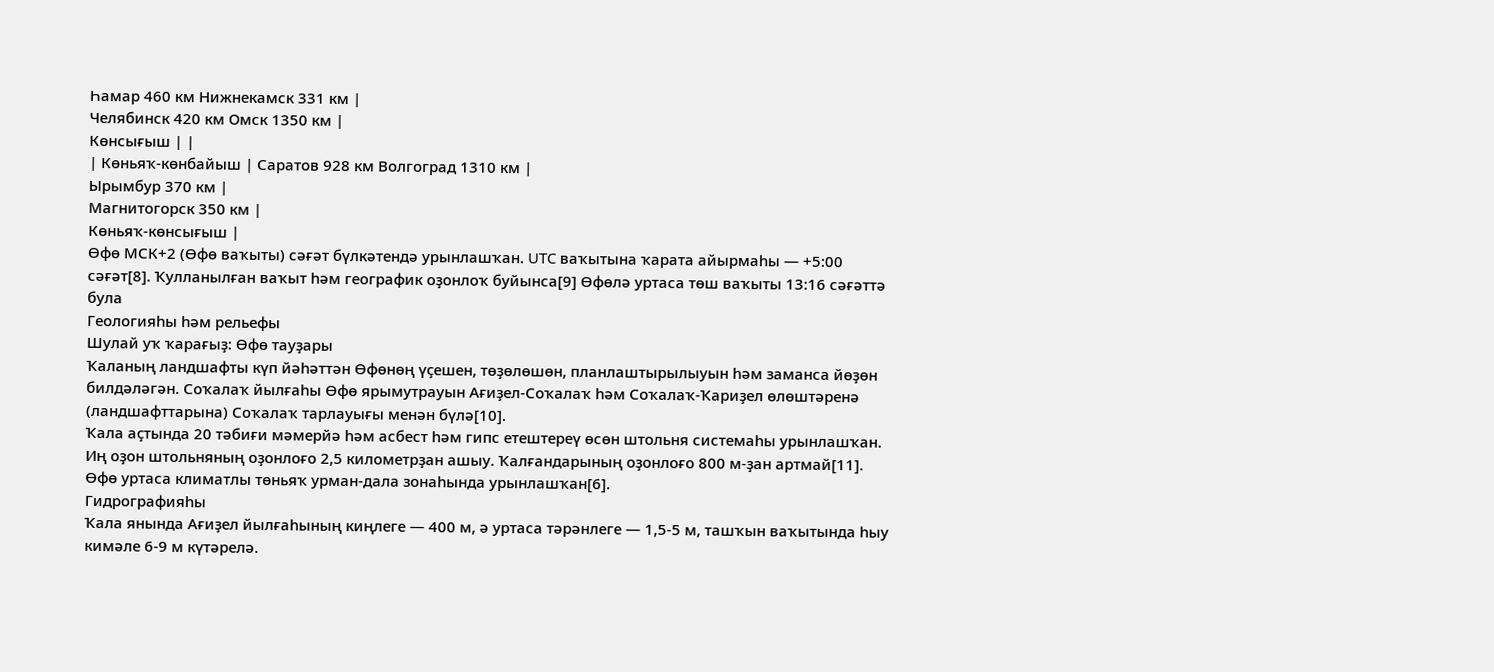Һамар 460 км Нижнекамск 331 км |
Челябинск 420 км Омск 1350 км |
Көнсығыш | |
| Көньяҡ-көнбайыш | Саратов 928 км Волгоград 1310 км |
Ырымбур 370 км |
Магнитогорск 350 км |
Көньяҡ-көнсығыш |
Өфө МСК+2 (Өфө ваҡыты) сәғәт бүлкәтендә урынлашҡан. UTC ваҡытына ҡарата айырмаһы — +5:00 сәғәт[8]. Ҡулланылған ваҡыт һәм географик оҙонлоҡ буйынса[9] Өфөлә уртаса төш ваҡыты 13:16 сәғәттә була
Геологияһы һәм рельефы
Шулай уҡ ҡарағыҙ: Өфө тауҙары
Ҡаланың ландшафты күп йәһәттән Өфөнөң үҫешен, төҙөлөшөн, планлаштырылыуын һәм заманса йөҙөн билдәләгән. Соҡалаҡ йылғаһы Өфө ярымутрауын Ағиҙел-Соҡалаҡ һәм Соҡалаҡ-Ҡариҙел өлөштәренә (ландшафттарына) Соҡалаҡ тарлауығы менән бүлә[10].
Ҡала аҫтында 20 тәбиғи мәмерйә һәм асбест һәм гипс етештереү өсөн штольня системаһы урынлашҡан. Иң оҙон штольняның оҙонлоғо 2,5 километрҙан ашыу. Ҡалғандарының оҙонлоғо 800 м-ҙан артмай[11]. Өфө уртаса климатлы төньяҡ урман-дала зонаһында урынлашҡан[6].
Гидрографияһы
Ҡала янында Ағиҙел йылғаһының киңлеге — 400 м, ә уртаса тәрәнлеге — 1,5-5 м, ташҡын ваҡытында һыу кимәле 6-9 м күтәрелә.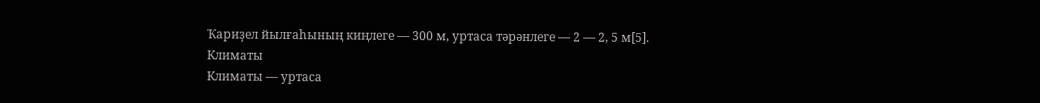Ҡариҙел йылғаһының киңлеге — 300 м, уртаса тәрәнлеге — 2 — 2, 5 м[5].
Климаты
Климаты — уртаса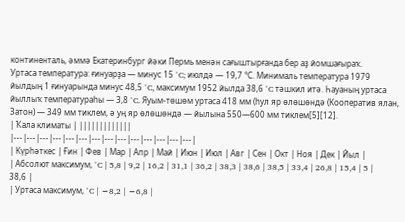континенталь, әммә Екатеринбург йәки Пермь менән сағыштырғанда бер аҙ йомшағыраҡ.
Уртаса температура: ғинуарҙа — минус 15 °C; июлдә — 19,7 °С. Минималь температура 1979 йылдың 1 ғинуарында минус 48,5 °C, максимум 1952 йылда 38,6 °C тәшкил итә. Һауаның уртаса йыллыҡ температураһы — 3,8 °C. Яуым-төшөм уртаса 418 мм (һул яр өлөшөндә (Кооператив ялан, Затон) — 349 мм тиклем, ә уң яр өлөшөндә — йылына 550—600 мм тиклем[5][12].
| Ҡала климаты | |||||||||||||
|---|---|---|---|---|---|---|---|---|---|---|---|---|---|
| Күрһәткес | Ғин | Фев | Мар | Апр | Май | Июн | Июл | Авг | Сен | Окт | Ноя | Дек | Йыл |
| Абсолют максимум, °C | 5,8 | 9,2 | 16,2 | 31,1 | 36,2 | 38,3 | 38,6 | 38,5 | 33,4 | 26,8 | 15,4 | 5 | 38,6 |
| Уртаса максимум, °C | −8,2 | −6,8 |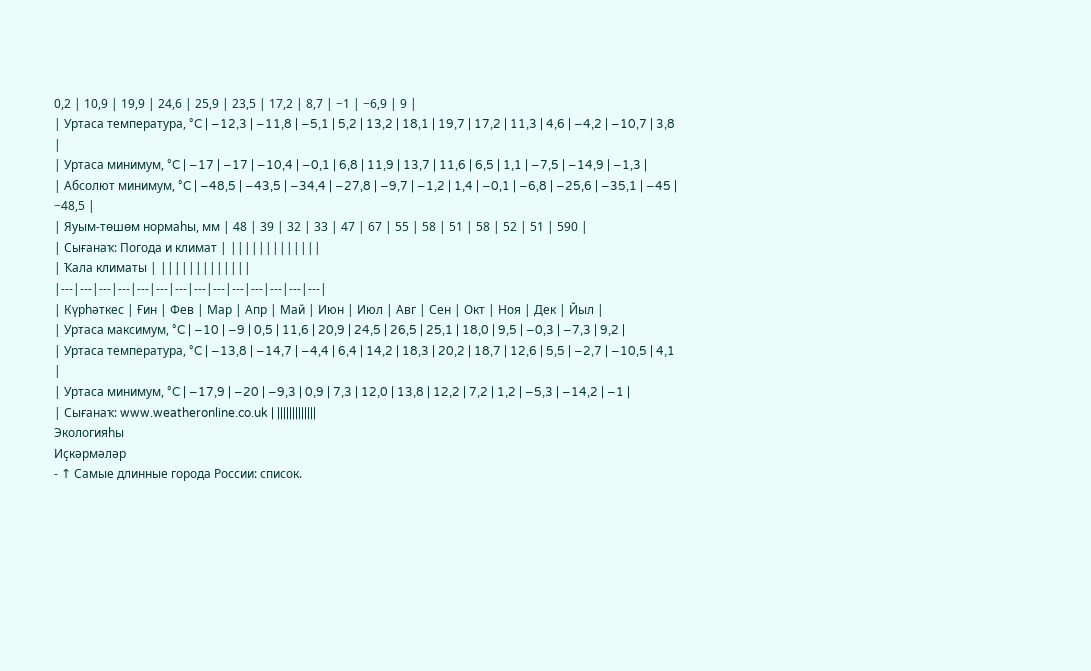0,2 | 10,9 | 19,9 | 24,6 | 25,9 | 23,5 | 17,2 | 8,7 | −1 | −6,9 | 9 |
| Уртаса температура, °C | −12,3 | −11,8 | −5,1 | 5,2 | 13,2 | 18,1 | 19,7 | 17,2 | 11,3 | 4,6 | −4,2 | −10,7 | 3,8 |
| Уртаса минимум, °C | −17 | −17 | −10,4 | −0,1 | 6,8 | 11,9 | 13,7 | 11,6 | 6,5 | 1,1 | −7,5 | −14,9 | −1,3 |
| Абсолют минимум, °C | −48,5 | −43,5 | −34,4 | −27,8 | −9,7 | −1,2 | 1,4 | −0,1 | −6,8 | −25,6 | −35,1 | −45 | −48,5 |
| Яуым-төшөм нормаһы, мм | 48 | 39 | 32 | 33 | 47 | 67 | 55 | 58 | 51 | 58 | 52 | 51 | 590 |
| Сығанаҡ: Погода и климат | |||||||||||||
| Ҡала климаты | |||||||||||||
|---|---|---|---|---|---|---|---|---|---|---|---|---|---|
| Күрһәткес | Ғин | Фев | Мар | Апр | Май | Июн | Июл | Авг | Сен | Окт | Ноя | Дек | Йыл |
| Уртаса максимум, °C | −10 | −9 | 0,5 | 11,6 | 20,9 | 24,5 | 26,5 | 25,1 | 18,0 | 9,5 | −0,3 | −7,3 | 9,2 |
| Уртаса температура, °C | −13,8 | −14,7 | −4,4 | 6,4 | 14,2 | 18,3 | 20,2 | 18,7 | 12,6 | 5,5 | −2,7 | −10,5 | 4,1 |
| Уртаса минимум, °C | −17,9 | −20 | −9,3 | 0,9 | 7,3 | 12,0 | 13,8 | 12,2 | 7,2 | 1,2 | −5,3 | −14,2 | −1 |
| Сығанаҡ: www.weatheronline.co.uk | |||||||||||||
Экологияһы
Иҫкәрмәләр
- ↑ Самые длинные города России: список.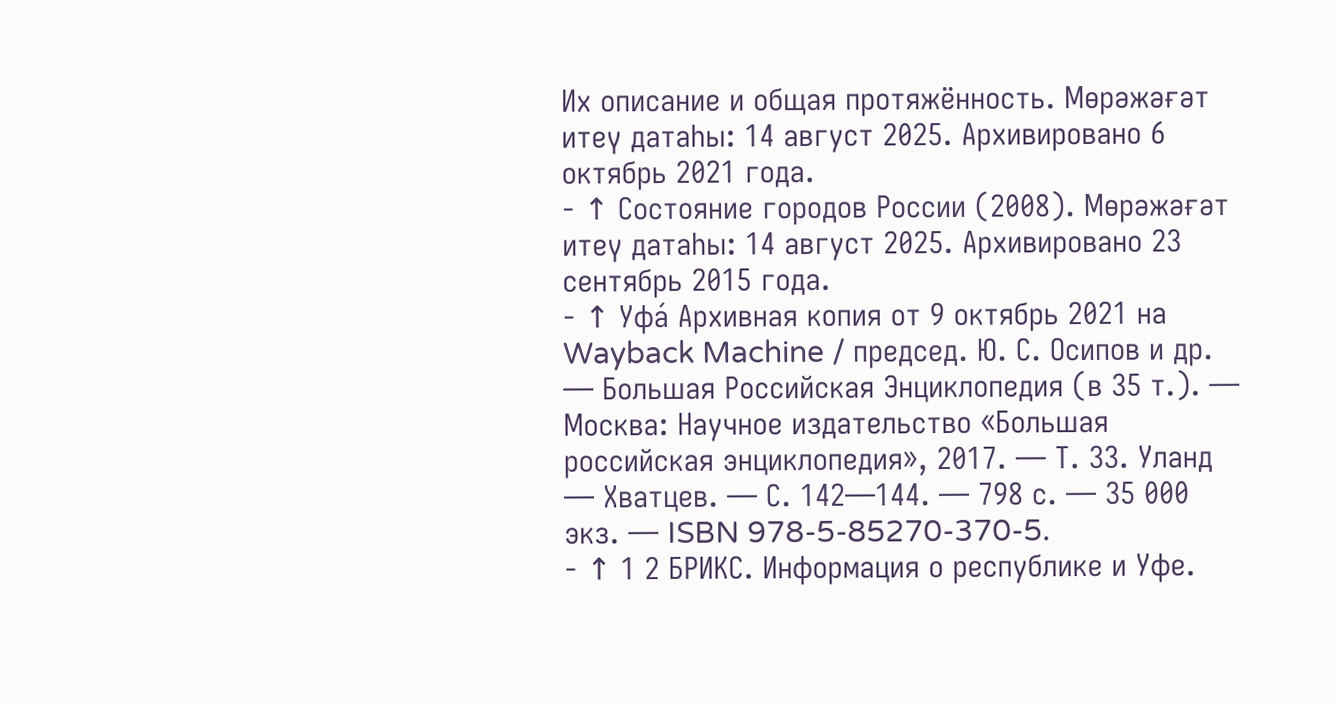Их описание и общая протяжённость. Мөрәжәғәт итеү датаһы: 14 август 2025. Архивировано 6 октябрь 2021 года.
- ↑ Состояние городов России (2008). Мөрәжәғәт итеү датаһы: 14 август 2025. Архивировано 23 сентябрь 2015 года.
- ↑ Уфа́ Архивная копия от 9 октябрь 2021 на Wayback Machine / председ. Ю. С. Осипов и др. — Большая Российская Энциклопедия (в 35 т.). — Москва: Научное издательство «Большая российская энциклопедия», 2017. — Т. 33. Уланд — Хватцев. — С. 142—144. — 798 с. — 35 000 экз. — ISBN 978-5-85270-370-5.
- ↑ 1 2 БРИКС. Информация о республике и Уфе.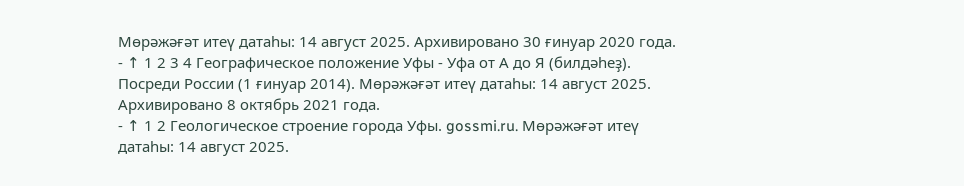Мөрәжәғәт итеү датаһы: 14 август 2025. Архивировано 30 ғинуар 2020 года.
- ↑ 1 2 3 4 Географическое положение Уфы - Уфа от А до Я (билдәһеҙ). Посреди России (1 ғинуар 2014). Мөрәжәғәт итеү датаһы: 14 август 2025. Архивировано 8 октябрь 2021 года.
- ↑ 1 2 Геологическое строение города Уфы. gossmi.ru. Мөрәжәғәт итеү датаһы: 14 август 2025.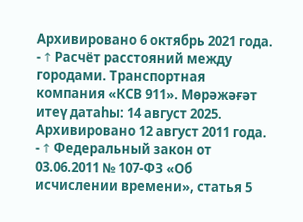Архивировано 6 октябрь 2021 года.
- ↑ Расчёт расстояний между городами. Транспортная компания «КСВ 911». Мөрәжәғәт итеү датаһы: 14 август 2025. Архивировано 12 август 2011 года.
- ↑ Федеральный закон от 03.06.2011 № 107-ФЗ «Об исчислении времени», статья 5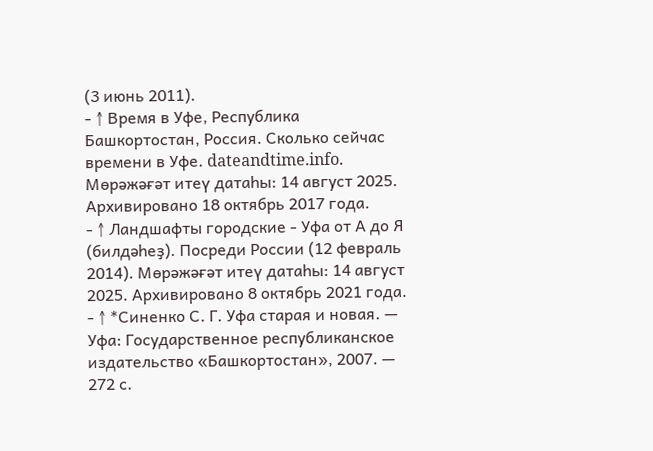(3 июнь 2011).
- ↑ Время в Уфе, Республика Башкортостан, Россия. Сколько сейчас времени в Уфе. dateandtime.info. Мөрәжәғәт итеү датаһы: 14 август 2025. Архивировано 18 октябрь 2017 года.
- ↑ Ландшафты городские - Уфа от А до Я (билдәһеҙ). Посреди России (12 февраль 2014). Мөрәжәғәт итеү датаһы: 14 август 2025. Архивировано 8 октябрь 2021 года.
- ↑ *Синенко С. Г. Уфа старая и новая. — Уфа: Государственное республиканское издательство «Башкортостан», 2007. — 272 с.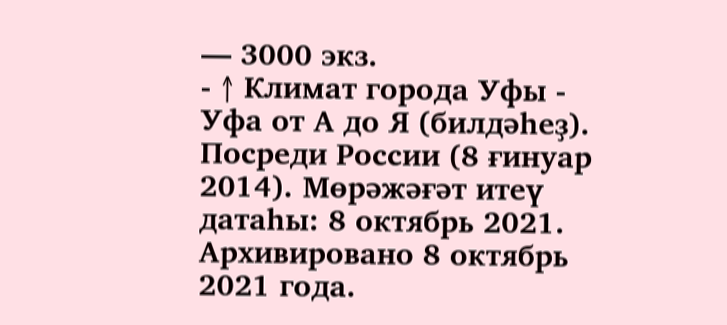— 3000 экз.
- ↑ Климат города Уфы - Уфа от А до Я (билдәһеҙ). Посреди России (8 ғинуар 2014). Мөрәжәғәт итеү датаһы: 8 октябрь 2021. Архивировано 8 октябрь 2021 года.